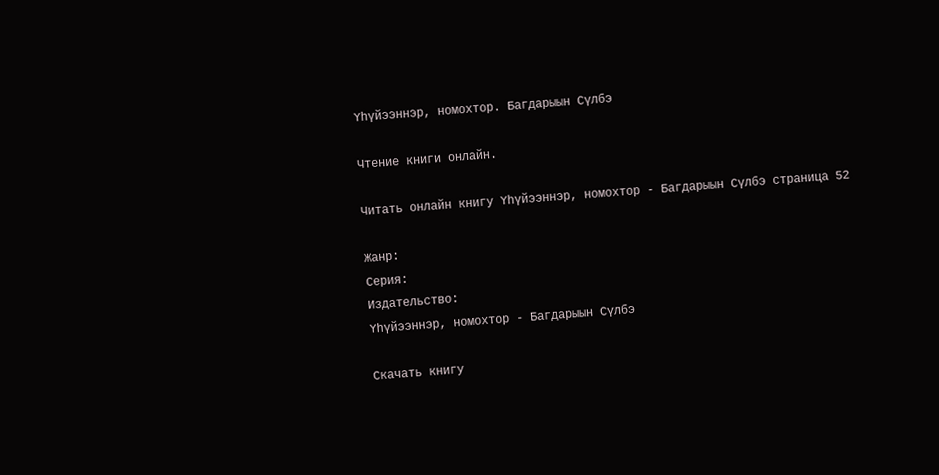Үһүйээннэр, номохтор. Багдарыын Сүлбэ

Чтение книги онлайн.

Читать онлайн книгу Үһүйээннэр, номохтор - Багдарыын Сүлбэ страница 52

Жанр:
Серия:
Издательство:
Үһүйээннэр, номохтор - Багдарыын Сүлбэ

Скачать книгу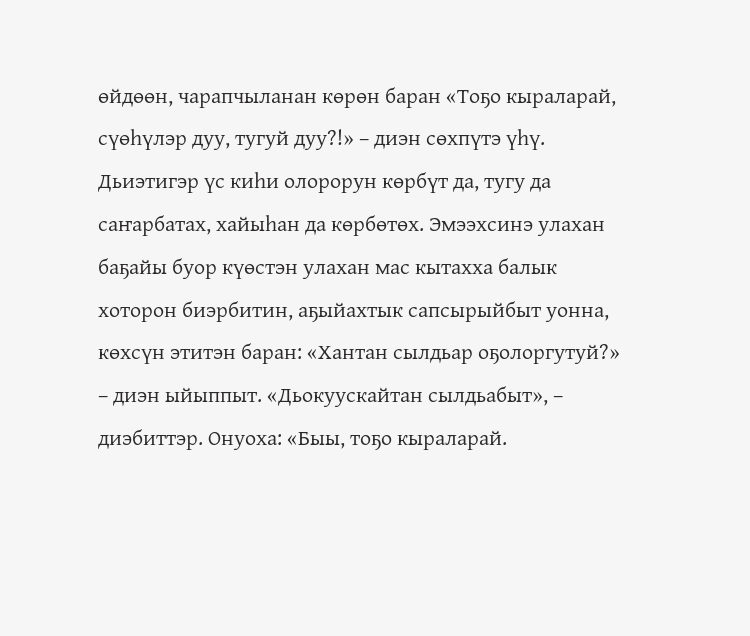өйдөөн, чарапчыланан көрөн баран «Тоҕо кыраларай, сүөһүлэр дуу, тугуй дуу?!» – диэн сөхпүтэ үһү. Дьиэтигэр үс киһи олорорун көрбүт да, тугу да саҥарбатах, хайыһан да көрбөтөх. Эмээхсинэ улахан баҕайы буор күөстэн улахан мас кытахха балык хоторон биэрбитин, аҕыйахтык сапсырыйбыт уонна, көхсүн этитэн баран: «Хантан сылдьар оҕолоргутуй?» – диэн ыйыппыт. «Дьокуускайтан сылдьабыт», – диэбиттэр. Онуоха: «Быы, тоҕо кыраларай.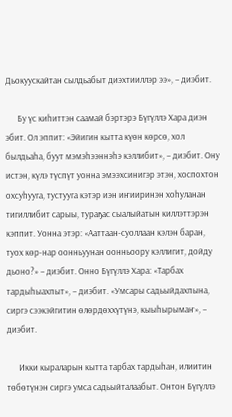Дьокуускайтан сылдьабыт диэхтииллэр ээ», – диэбит.

      Бу үс киһиттэн саамай бэртэрэ Бүгүллэ Хара диэн эбит. Ол эппит: «Эйигин кытта күөн көрсө, хол былдьаһа, буут мэмэһээннэһэ кэллибит», – диэбит. Ону истэн, күлэ түспүт уонна эмээхсинигэр этэн, хоспохтон охсуһууга, тустууга кэтэр иэн иҥииринэн хоһуланан тигиллибит сарыы, тураҕас сыалыйатын киллэттэрэн кэппит. Уонна этэр: «Ааттаан-суоллаан кэлэн баран, туох көр-нар оонньуунан оонньоору кэллигит, дойду дьоно?» – диэбит. Онно Бүгүллэ Хара: «Тарбах тардыһыахпыт», – диэбит. «Умсары садьыйдахпына, сиргэ сээкэйгитин өлөрдөххүтүнэ, кыыһырымаҥ», – диэбит.

      Икки кыраларын кытта тарбах тардыһан, илиитин төбөтүнэн сиргэ умса садьыйталаабыт. Онтон Бүгүллэ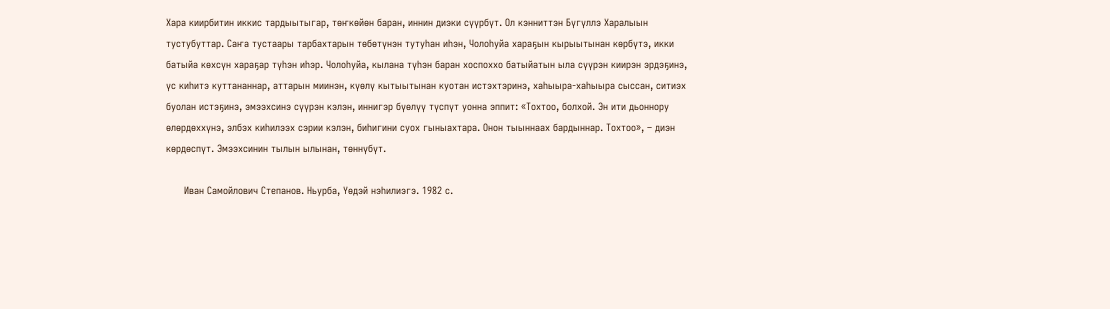Хара киирбитин иккис тардыытыгар, төҥкөйөн баран, иннин диэки сүүрбүт. Ол кэнниттэн Бүгүллэ Харалыын тустубуттар. Саҥа тустаары тарбахтарын төбөтүнэн тутуһан иһэн, Чолоһуйа хараҕын кырыытынан көрбүтэ, икки батыйа көхсүн хараҕар түһэн иһэр. Чолоһуйа, кылана түһэн баран хоспоххо батыйатын ыла сүүрэн киирэн эрдэҕинэ, үс киһитэ куттананнар, аттарын миинэн, күөлү кытыытынан куотан истэхтэринэ, хаһыыра-хаһыыра сыссан, ситиэх буолан истэҕинэ, эмээхсинэ сүүрэн кэлэн, иннигэр бүөлүү түспүт уонна эппит: «Тохтоо, болхой. Эн ити дьоннору өлөрдөххүнэ, элбэх киһилээх сэрии кэлэн, биһигини суох гыныахтара. Онон тыыннаах бардыннар. Тохтоо», – диэн көрдөспүт. Эмээхсинин тылын ылынан, төннүбүт.

      Иван Самойлович Степанов. Ньурба, Үөдэй нэһилиэгэ. 1982 с.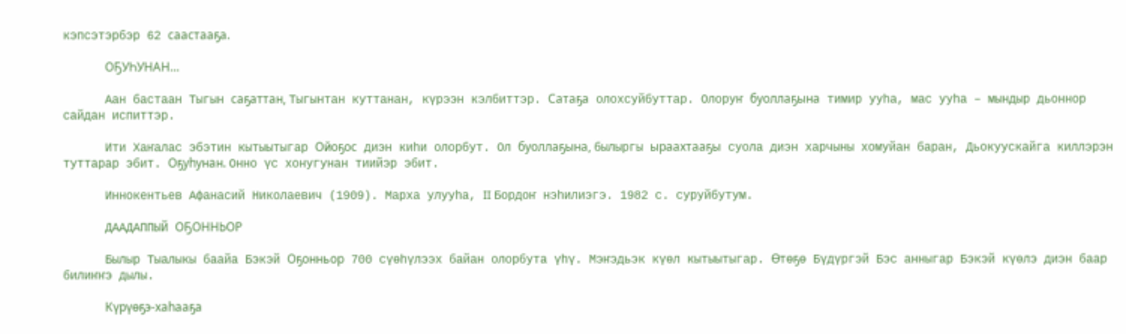кэпсэтэрбэр 62 саастааҕа.

      ОҔУҺУНАН…

      Аан бастаан Тыгын саҕаттан, Тыгынтан куттанан, күрээн кэлбиттэр. Сатаҕа олохсуйбуттар. Олоруҥ буоллаҕына тимир ууһа, мас ууһа – мындыр дьоннор сайдан испиттэр.

      Ити Хаҥалас эбэтин кытыытыгар Ойоҕос диэн киһи олорбут. Ол буоллаҕына, былыргы ыраахтааҕы суола диэн харчыны хомуйан баран, Дьокуускайга киллэрэн туттарар эбит. Оҕуһунан. Онно үс хонугунан тиийэр эбит.

      Иннокентьев Афанасий Николаевич (1909). Марха улууһа, II Бордоҥ нэһилиэгэ. 1982 с. суруйбутум.

      ДААДАППЫЙ ОҔОННЬОР

      Былыр Тыалыкы баайа Бэкэй Оҕонньор 700 сүөһүлээх байан олорбута үһү. Мэҥэдьэк күөл кытыытыгар. Өтөҕө Бүдүргэй Бэс анныгар Бэкэй күөлэ диэн баар билиҥҥэ дылы.

      Күрүөҕэ-хаһааҕа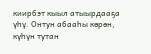киирбэт кыыл атыырдааҕа үһү. Онтун абааһы көрөн, күһүн тутан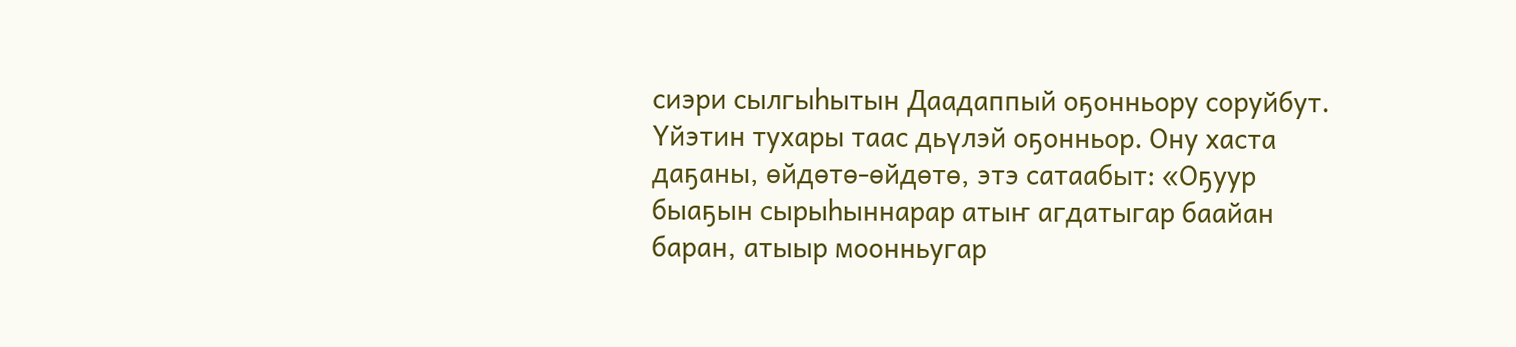сиэри сылгыһытын Даадаппый оҕонньору соруйбут. Үйэтин тухары таас дьүлэй оҕонньор. Ону хаста даҕаны, өйдөтө-өйдөтө, этэ сатаабыт: «Оҕуур быаҕын сырыһыннарар атыҥ агдатыгар баайан баран, атыыр моонньугар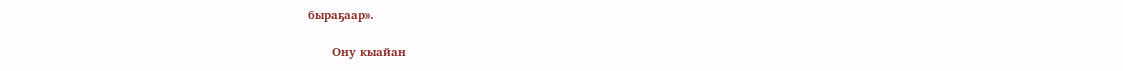быраҕаар».

      Ону кыайан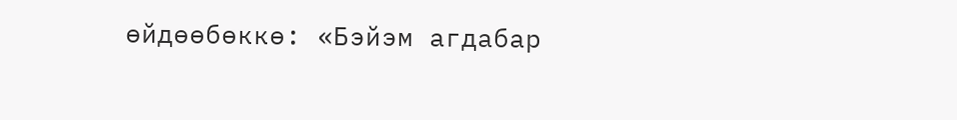өйдөөбөккө: «Бэйэм агдабар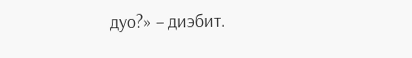дуо?» – диэбит.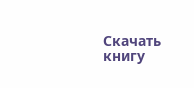Скачать книгу